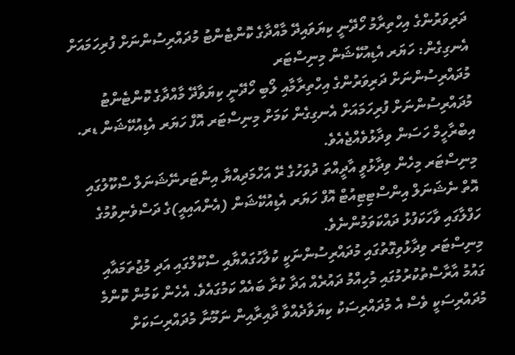ދަރިވަރުންގެ އިހްތިރާމު ހޯދޭނީ ކިޔަވައިދޭ މާއްދާގެ ކޮންޓެންޓު މުދައްރިސުންނަށް ފުރިހަމައަށް އެނގިގެން: ހަޔަރ އެޑިއުކޭޝަން މިނިސްޓަރ
މުދައްރިސުންނަށް ދަރިވަރުންގެ އިހްތިރާމާއި ލޯބި ހޯދޭނީ ކިޔަވާދޭ މާއްދާގެ ކޮންޓެންޓު މުދައްރިސުންނަށް ފުރިހަމައަށް އެނގިގެން ކަމަށް މިނިސްޓަރ އޮފް ހަޔަރ އެޑިއުކޭޝަން ޑރ. އިބްރާހީމް ހަސަން ވިދާޅުވެއްޖެއެވެ.
މިނިސްޓަރ މިހެން ވިދާޅުވީ އާދީއްތަ ދުވަހުގެ ރޭ އަހްމަދިއްޔާ އިންޓަރނޭޝަނަލް ސްކޫލުގައި އޮތް ނެޝަނަލް އިންސްޓިޓިއުޓް އޮފް ހަޔަރ އެޑިއުކޭޝަން (އެންއައިއީ)ގެ ދަސްވެނިވުމުގެ ހަފްލާގައި ވާހަކަފުޅު ދައްކަވަމުންނެވެ.
މިނިސްޓަރ ވިދާޅުވިގޮތުގައި މުދައްރިސުންނަކީ ކުލާހުގައްޔާއި ސްކޫލްގައި އަދި މުޖުތަމައާއި ގައުމު އާރާސްތުކުރުމުގައި މުހިއްމު ދައުރެއް އަދާ ކުރާ ބައެއް ކަމުގައެވެ. އެހެން ކަމުން ކޮންމެ މުދައްރިސަކީ ވެސް އެ މުދައްރިސަކު ކިޔަވާދެއްވާ ދާއިރާއިން ނަމޫނާ މުދައްރިސަކަށް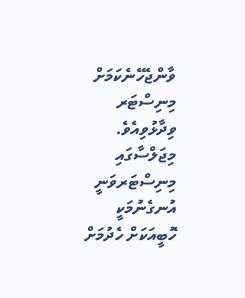ވާންޖެހޭނެކަމަށް މިނިސްޓަރ ވިދާޅުވިއެވެ.
މިޖަލްސާގައި މިނިސްޓަރވަނީ އުނގެނުމަކީ ހޮބީއަކަށް ހެދުމަށް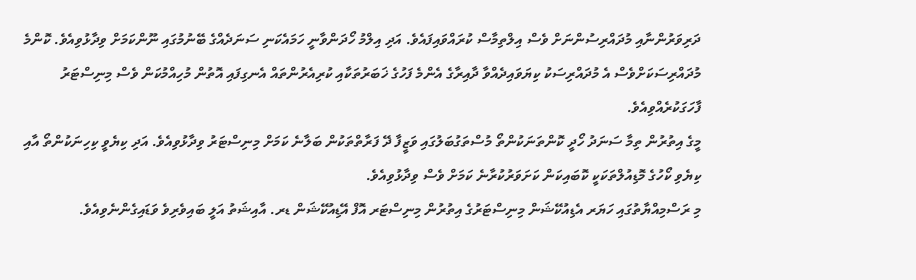ދަރިވަރުންނާއި މުދައްރިސުންނަށް ވެސް އިލްތިމާސް ކުރައްވައިފައެވެ. އަދި އިލްމު ހޯދަންވާނީ ހަމައެކަނި ސަނަދެއްގެ ބޭނުމުގައި ނޫންކަމަށް ވިދާޅުވިއެވެ. ކޮންމެ މުދައްރިސަކަށްވެސް އެ މުދައްރިސަކު ކިޔަވައިދެއްވާ ދާއިރާގެ އެންމެ ފަހުގެ ޚަބަރުތަކާއި ކުރިއެރުންތައް އެނގިފައި އޮތުން މުހިއްމުކަން ވެސް މިނިސްޓަރު ފާހަގަކުރެއްވިއެވެ.
މީގެ އިތުރުން ތިމާ ސަނަދު ހޯދީ ކޮންތަނަކުންތޯ މުސްތަގުބަލުގައި ވަޒީފާ ދޭ ފަރާތްތަކުން ބަލާނެ ކަމަށް މިނިސްޓަރު ވިދާޅުވިއެވެ. އަދި ކިޔެވީ ކިހިނަކުންތޯ އާއި ކިޔެވި ކޯހުގެ މޮޑިއުލްތަކަކީ ކޮބައިކަން ކަށަވަރުކުރާނެ ކަމަށް ވެސް ވިދާޅުވިއެވެ.
މި ރަސްމިއްޔާތުގައި ހަޔަރ އެޑިއުކޭޝަން މިނިސްޓަރުގެ އިތުރުން މިނިސްޓަރ އޮފް އޭޑިއުކޭޝަން ޑރ. އާއިޝަތު އަލީ ބައިވެރިވެ ވަޑައިގެންނެވިއެވެ.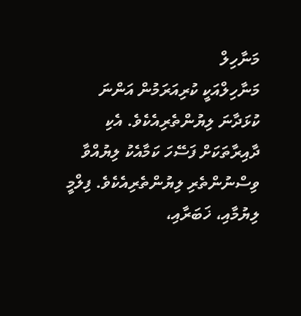މަނާހިލް
މަނާހިލްއަކީ ކުރިއަރަމުން އަންނަ ކުޅަދާނަ ލިޔުންތެރިއެކެވެ. އެކި ދާއިރާތަކަށް ފަސޭހަ ކަމާއެކު ލިޔުއްވާ ވިސްނުންތެރި ލިޔުންތެރިއެކެވެ. ފިލްމީ ލިޔުމާއި، ޚަބަރާއި،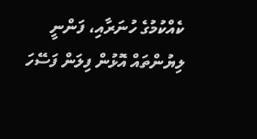ކެއްކުމުގެ ހުނަރާއި، ފަންނީ ލިޔުންތައް އޮޅުން ފިލަން ފަސޭހަ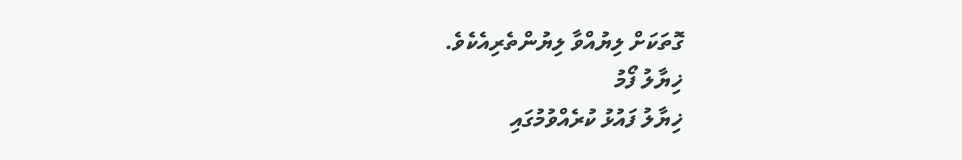ގޮތަކަށް ލިޔުއްވާ ލިޔުންތެރިއެކެވެ.
ޚިޔާލު ފޯމު
ޚިޔާލު ފައުޅު ކުރެއްވުމުގައި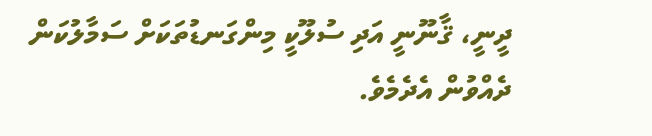ދީނީ، ޤާނޫނީ އަދި ސުލޫކީ މިންގަނޑުތަކަށް ސަމާލުކަން ދެއްވުން އެދެމެވެ.